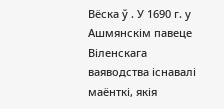Вёска ў . У 1690 г. у
Ашмянскім павеце Віленскага ваяводства існавалі
маёнткі, якія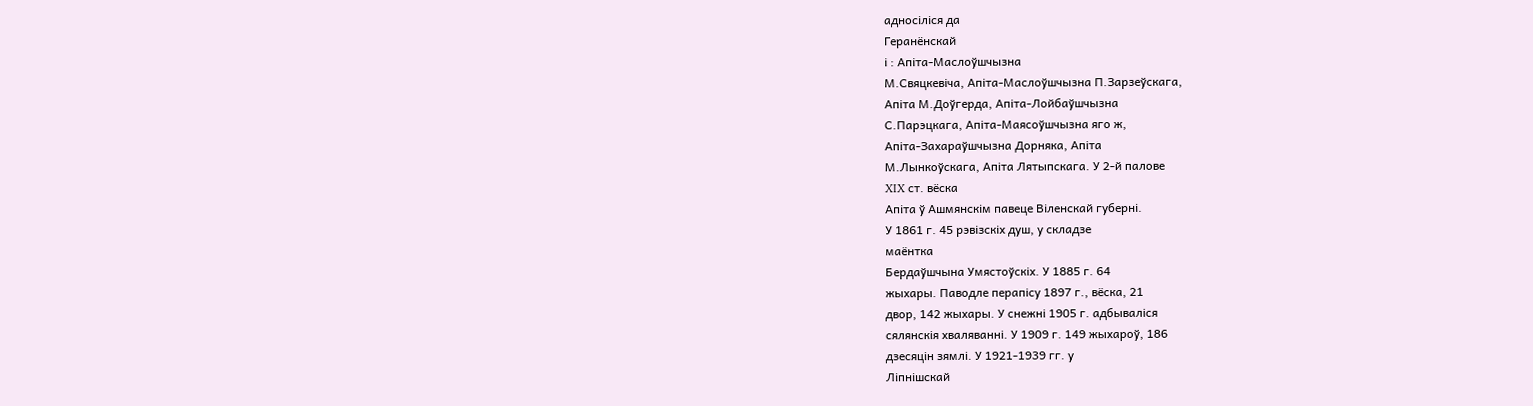адносіліся да
Геранёнскай
і : Апіта-Маслоўшчызна
М.Свяцкевіча, Апіта-Маслоўшчызна П.Зарзеўскага,
Апіта М.Доўгерда, Апіта-Лойбаўшчызна
С.Парэцкага, Апіта-Маясоўшчызна яго ж,
Апіта-Захараўшчызна Дорняка, Апіта
М.Лынкоўскага, Апіта Лятыпскага. У 2-й палове
XIX ст. вёска
Апіта ў Ашмянскім павеце Віленскай губерні.
У 1861 г. 45 рэвізскіх душ, у складзе
маёнтка
Бердаўшчына Умястоўскіх. У 1885 г. 64
жыхары. Паводле перапісу 1897 г., вёска, 21
двор, 142 жыхары. У снежні 1905 г. адбываліся
сялянскія хваляванні. У 1909 г. 149 жыхароў, 186
дзесяцін зямлі. У 1921-1939 гг. у
Ліпнішскай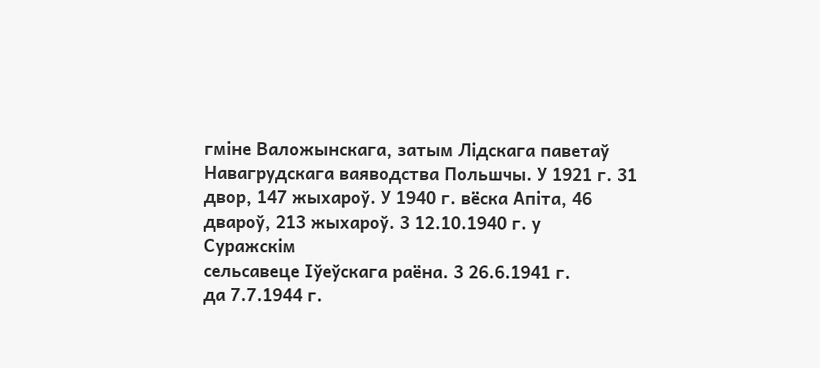гміне Валожынскага, затым Лідскага паветаў
Навагрудскага ваяводства Польшчы. У 1921 г. 31
двор, 147 жыхароў. У 1940 г. вёска Апіта, 46
двароў, 213 жыхароў. 3 12.10.1940 г. у
Суражскім
сельсавеце Іўеўскага раёна. 3 26.6.1941 г.
да 7.7.1944 г.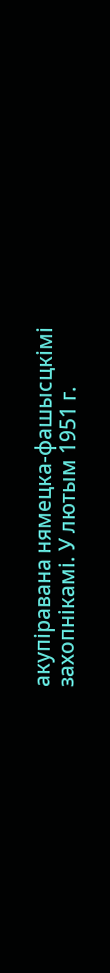акупіравана нямецка-фашысцкімі
захопнікамі. У лютым 1951 г.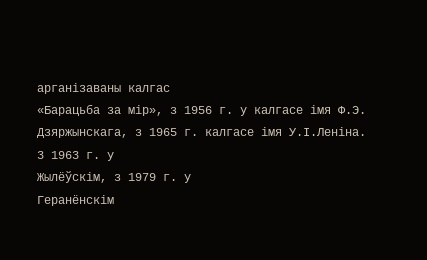арганізаваны калгас
«Барацьба за мір», з 1956 г. у калгасе імя Ф.Э.
Дзяржынскага, з 1965 г. калгасе імя У.І.Леніна.
3 1963 г. у
Жылёўскім, з 1979 г. у
Геранёнскім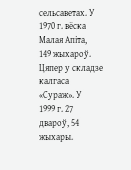сельсаветах. У 1970 г. вёска Малая Апіта,
149 жыхароў. Цяпер у складзе калгаса
«Сураж». У
1999 г. 27 двароў, 54 жыхары.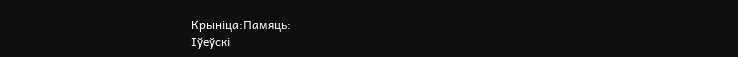Крыніца:Памяць:
Іўеўскі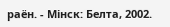раён. - Мінск: Белта, 2002.